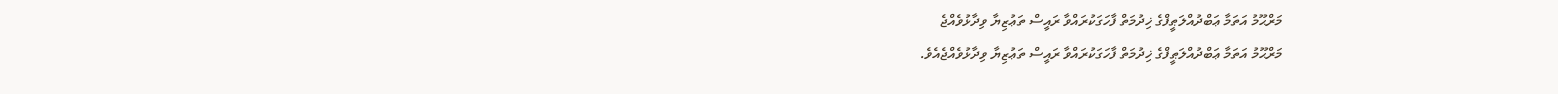މަރްޙޫމު އަތަމާ ޢަބްދުއްލަޠީފްގެ ޚިދުމަތް ފާހަގަކުރައްވާ ރައީސް ތަޢުޒިޔާ ވިދާޅުވެއްޖެ
މަރްޙޫމު އަތަމާ ޢަބްދުއްލަޠީފްގެ ޚިދުމަތް ފާހަގަކުރައްވާ ރައީސް ތަޢުޒިޔާ ވިދާޅުވެއްޖެއެވެ.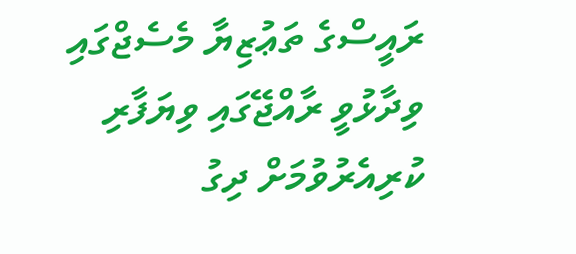ރައީސްގެ ތަޢުޒިޔާ މެސެޖްގައި ވިދާޅުވީ ރާއްޖޭގައި ވިޔަފާރި ކުރިއެރުވުމަށް ދިގު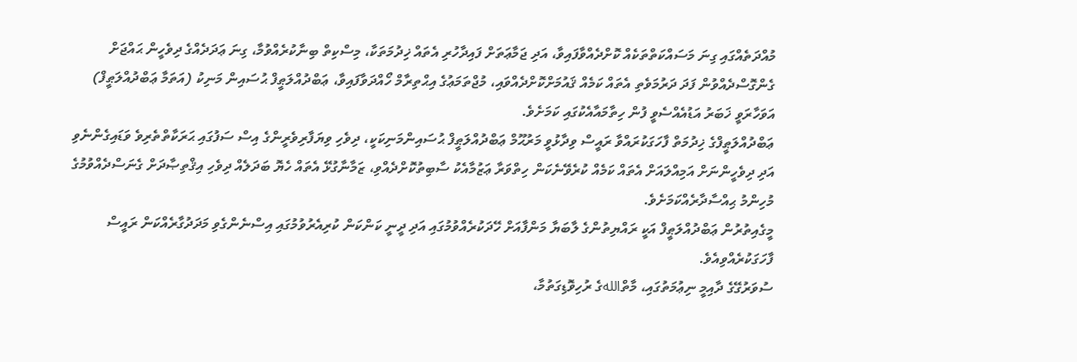މުއްދަތެއްގައި ގިނަ މަސައްކަތްތަކެއް ކޮށްދެއްވާފައިވާ، އަދި ޖަމާޢަތަށް ފައިދާހުރި އެތައް ޚިދުމަތަކާ، މިސްކިތް ބިނާކުރެއްވުމާ، ގިނަ ޢަދަދެއްގެ ދިވެހީން ޙައްޖަށް ގެންގޮސްދެއްވުން ފަދަ ދަރުމަވެތި އެތައް ކަމެއް ޤައުމަށްކޮށްދެއްވައި، މުޖްތަމަޢުގެ އިޙްތިރާމް ހޯއްދަވާފައިވާ، ޢަބްދުއްލަޠީފް ޙުސައިން މަނިކު (އަތަމާ ޢަބްދުއްލަޠީފް) އަވަހާރަވީ ޚަބަރު އަޑުއެއްސެވީ ފުން ހިތާމައާއެކުގައި ކަމަށެވެ.
ޢަބްދުއްލަޠީފްގެ ޚިދުމަތް ފާހަގަކުރައްވާ ރައީސް ވިދާޅުވީ މަރުޙޫމް ޢަބްދުއްލަޠީފް ޙުސައިންމަނިކަކީ، ދިވެހި ވިޔަފާރިވެރީންގެ އިސް ސަފުގައި ޙަރަކާތްތެރިވެ ވަޑައިގެންނެވި އަދި ދިވެހީންނަށް އަމިއްލައަށް އެތައް ކަމެއް ކުރެވޭނެކަން ހިތްވަރާ ޢަޒުމާއެކު ސާބިތުކޮށްދެއްވި، ޒަމާނާގުޅޭ އެތައް ހެޔޮ ބަދަލެއް ދިވެހި އިޤްތިޞާދަށް ގެނަސްދެއްވުމުގެ މުހިންމު ޙިއްސާދާރެއްކަމަށެވެ.
މީގެއިތުރުން ޢަބްދުއްލަޠީފް އަކީ ރައްޔިތުންގެ ލާބަޔާ މަންފާއަށް ހޭދަކުރެއްވުމުގައި އަދި ދީނީ ކަންކަން ކުރިއެރުވުމުގައި އިސްނެންގެވި މަދަދުގާރެއްކަން ރައީސް ފާހަގަކުރެއްވިއެވެ.
ސުވަރުގޭގެ ދާއިމީ ނިޢުމަތުގައި، މާތްاللهގެ ރުހިވޮޑިގަތުމާ،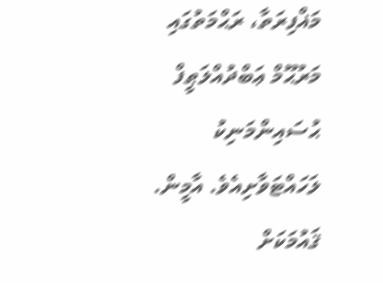މަޣްފިރަތާ، ރަޙްމަތުގައި މަރުޙޫމް ޢަބްދުއްލަޠީފް ޙުސައިންމަނިކު ލަހައްޓަވާށިއެވެ. އާމީން. ޤައުމަކަށް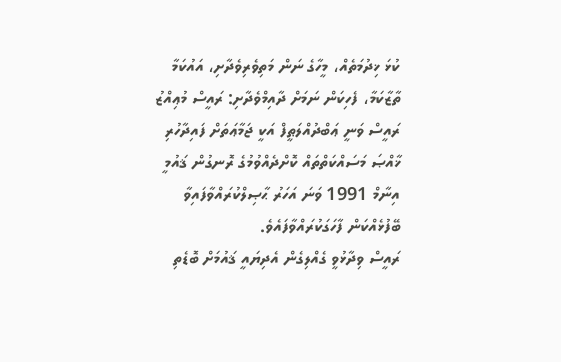ކުޅަ ޚިދުމަތެއް، މީހާގެ ނަން މަތިވެރިވެދާށި، އައުކަމާ ތާޒާކަމާ، ފެހިކަން ނަމަށް ދާއިމްވެދާށި: ރައީސް މުޢިއްޒު
ރައީސް ވަނީ ޢަބްދުއްލަޠީފް އަކީ ޖަމާޢަތަށް ފައިދާހުރި ޚާއްޞަ މަސައްކަތްތައް ކޮށްދެއްވުމުގެ ރޮނގުން ޤައުމީ އިނާމް 1991 ވަނަ އަހަރު ޙާޞިލްކުރައްވާފައިވާ ބޭފުޅެއްކަން ފާހަގަކުރައްވާފައެވެ.
ރައީސް ވިދާޅުވީ ގެއްލިގެން އެދިޔައީ ޤައުމަށް ބޮޑެތި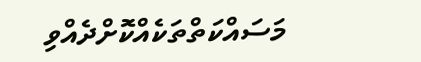މަސައްކަތްތަކެއްކޮށްދެއްވި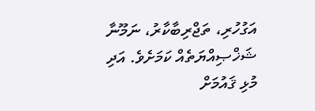އަގުހުރި، ތަޖްރިބާކާރު، ނަމޫނާ ޝަޚްޞިއްޔަތެއް ކަމަށެވެ. އަދި މުޅި ޤައުމަށް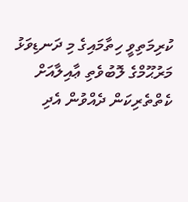ކުރިމަތިވީ ހިތާމައިގެ މި ދަނޑިވަޅު މަރުޙޫމްގެ ލޮބުވެތި ޢާއިލާއަށް ކެތްތެރިކަން ދެއްވުން އެދި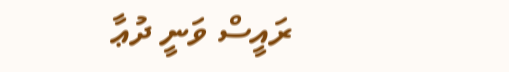ރައީސް ވަނީ ދުޢާ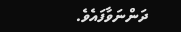ދަންނަވާފައެވެ.